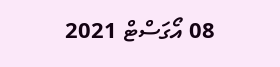08 އޯގަސްޓް 2021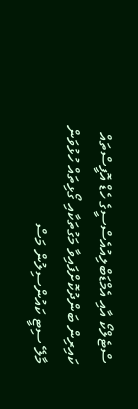ސްޓެލްކޯ އާއި އެމްޑަބްލިއުއެސްސީގެ ހެޑް އޮފީސްތައް ކައިރިން ބަންދުކޮށްފައިވާ މަގުތަކާއި ގޯޅިތައް ހުޅުވަން މާލޭ ސިޓީ ކައުންސިލުން މަސް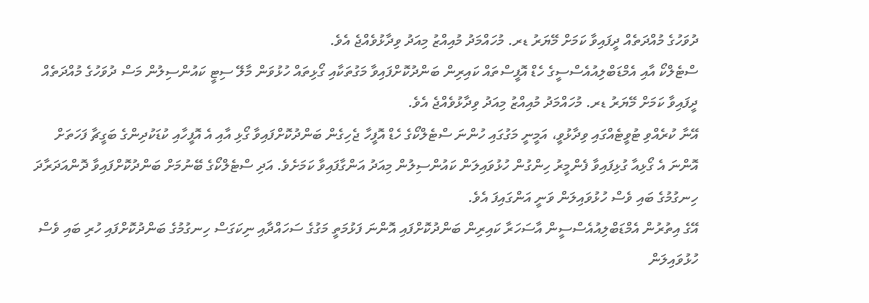ދުވަހުގެ މުއްދަތެއް ދީފައިވާ ކަމަށް މޭޔަރު ޑރ. މުހައްމަދު މުއިއްޒު މިއަދު ވިދާޅުވެއްޖެ އެވެ.
ސްޓެލްކޯ އާއި އެމްޑަބްލިއުއެސްސީގެ ހެޑް އޮފީސްތައް ކައިރިން ބަންދުކޮށްފައިވާ މަގުތަކާއި ގޯޅިތައް ހުޅުވަން މާލޭ ސިޓީ ކައުންސިލުން މަސް ދުވަހުގެ މުއްދަތެއް ދީފައިވާ ކަމަށް މޭޔަރު ޑރ. މުހައްމަދު މުއިއްޒު މިއަދު ވިދާޅުވެއްޖެ އެވެ.
އޭނާ ކުރެއްވި ޓުވީޓެއްގައި ވިދާޅުވީ، އަމީނީ މަގުގައި ހުންނަ ސްޓެލްކޯގެ ހެޑް އޮފީހާ ޖެހިގެން ބަންދުކޮށްފައިވާ ގޯޅި އާއި އެ އޮފީހާއި ކުޑަކުދިންގެ ބަގީޗާ ފަހަތަށް އޮންނަ އެ ގޯޅިއާ ގުޅިފައިވާ ފެންމީރު ހިންގުން ހުޅުވައިލަން ކައުންސިލުން މިއަދު އަންގާފައިވާ ކަމަށެވެ. އަދި ސްޓެލްކޯގެ ބޭނުމަށް ބަންދުކޮށްފައިވާ ދޮންއަދަރާދަ ހިނގުމުގެ ބައި ވެސް ހުޅުވައިލަން ވަނީ އަންގައިފަ އެވެ.
އޭގެ އިތުރުން އެމްޑަބްލިއުއެސްސީން އާސަހަރާ ކައިރިން ބަންދުކޮށްފައި އޮންނަ ފަޅުމަތީ މަގުގެ ސަހައްދާއި ނިކަގަސް ހިނގުމުގެ ބަންދުކޮށްފައި ހުރި ބައި ވެސް ހުޅުވައިލަން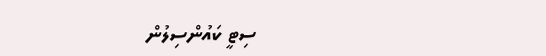ސިޓީ ކައުންސިލުން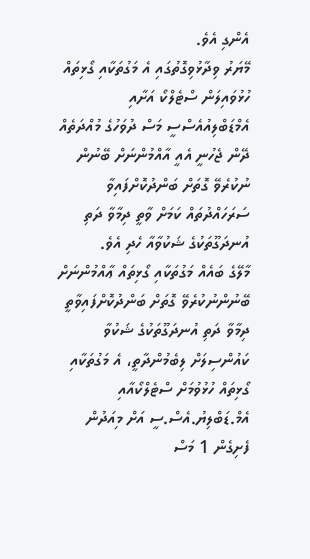އެންގި އެވެ.
މޭޔަރު ވިދާޅުވިގޮތުގައި އެ މަގުތަކާއި ގޯޅިތައް ހުޅުވައިލަން ސްޓެލްކޯ އަށާއި އެމްޑަބްލިއުއެސްސީ މަސް ދުވަހުގެ މުއްދަތެއް ދޭން ޖެހުނީ އެއީ އާއްމުންނަށް ބޭނުން ނުކުރެވޭ ގޮތަށް ބަންދުކޮށްފައިވާ ސަރަހައްދުތައް ކަމަށް ވާތީ ދިމާވާ ދަތި އުނދަގޫތަކުގެ ޝަކުވާއާ ހެދި އެވެ.
މާލޭގެ ބައެއް މަގުތަކާއި ގޯޅިތައް ޢާއްމުންނަށް ބޭނުންނުކުރެވޭ ގޮތަށް ބަންދުކޮށްފައިވާތީ ދިމާވާ ދަތި އުނދަގޫތަކުގެ ޝަކުވާ ކައުންސިލަށް ލިބެމުންދާތީ، އެ މަގުތަކާއި ގޯޅިތައް ހުޅުވުމަށް ސްޓެލްކޯއާއި އެމް.ޑަބްލިޔު.އެސް.ސީ އަށް މިއަދުން ފެށިގެން 1 މަސް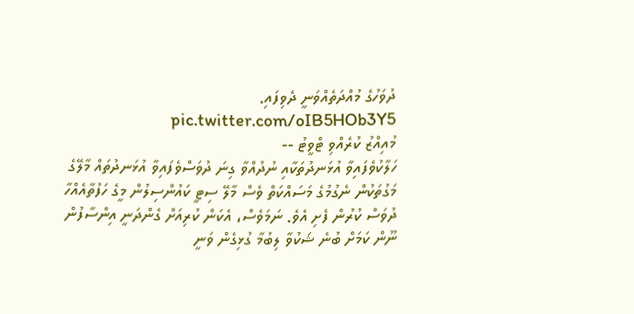ދުވަހުގެ މުއްދަތެއްވަނީ ދެވިފައި. pic.twitter.com/oIB5HOb3Y5
މުއިއްޒު ކުރެއްވި ޓްވީޓު --
ހަލާކުވެފައިވާ އުޅަނދުތަކާއި ނުދުއްވާ ގިނަ ދުވަސްވެފައިވާ އުޅަނދުތައް މާލޭގެ މަގުތަކުން ނެގުމުގެ މަސައްކަތް ވެސް މާލޭ ސިޓީ ކައުންސިލުން މީގެ ހަފުތާއެއްހާ ދުވަސް ކުރުން ފެށި އެވެ. ނަމަވެސް، އެކަން ކުރިއަށް ގެންދަނީ އިންސާފުން ނޫން ކަމަށް ބުނެ ޝަކުވާ ލިބުމާ ގުޅިގެން ވަނީ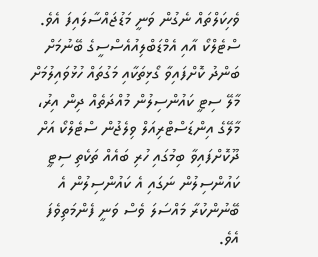ވެހިކަލްތައް ނެގުން ވަނީ މަޑުޖައްސާލައިފަ އެވެ.
ސްޓެލްކޯ އާއި އެމްޑަބްލިއުއެސްސީގެ ބޭނުމަށް ބަންދު ކޮށްފައިވާ ގޯޅިތަކާއި މަގުތައް ހުޅުވައިލުމަށް މާލޭ ސިޓީ ކައުންސިލުން މުއްދަތެއް ދިން އިރު، މާލޭގެ އިންޑަސްޓްރިއަލް ވިލެޖުން ސްޓެލްކޯ އަށް ދޫކޮށްފައިވާ ބިމުގައި ހުރި ބައެއް ތަކެތި ސިޓީ ކައުންސިލުން ނަގައި އެ ކައުންސިލުން އެ ބޭނުންކުރާ މައްސަލަ ވެސް ވަނީ ފެންމަތިވެފަ އެވެ.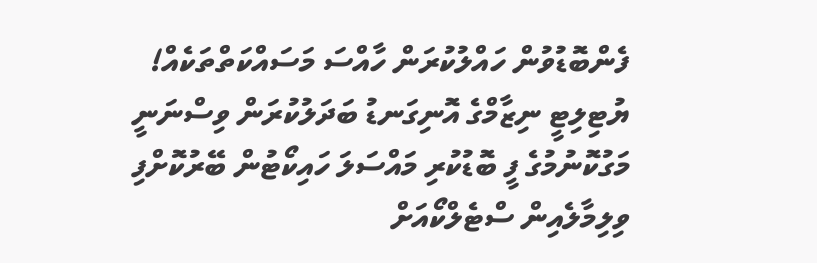ފެންބޮޑުވުން ހައްލުކުރަން ހާއްސަ މަސައްކަތްތަކެއް!
ޔުޓިލިޓީ ނިޒާމްގެ އޮނިގަނޑު ބަދަލުކުރަން ވިސްނަނީ
މަގުކޮނުމުގެ ފީ ބޮޑުކުރި މައްސަލަ ހައިކޯޓުން ބޭރުކޮށްފި
ވިލިމާލެއިން ސްޓެލްކޯއަށް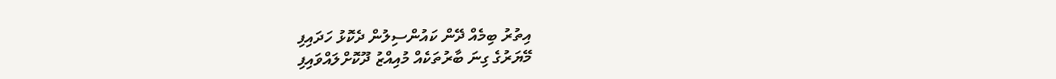އިތުރު ބިމެއް ދޭން ކައުންސިލުން ދެކޮޅު ހަދައިފި
މޭޔަރުގެ ގިނަ ބާރުތަކެއް މުއިއްޒު ދޫކޮށްލައްވައިފި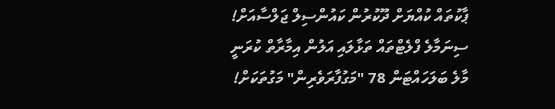ޕާކުތައް ކުއްޔަށް ދޫކުރުން ކައުންސިލް ޖަލްސާއަށް!
ސިނަމާލެ ފްލެޓްތައް ތަޅާލައި އަލުން އިމާރާތް ކުރަނީ
މާލެ ބަލަހައްޓަން 78 "މަގުފާރަވެރިން" މަގުތަކަށް!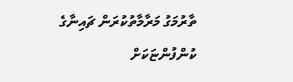ތާރުމަގު މަރާމާތުކުރަން ޗައިނާގެ ކުންފުންޏަކަށް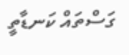ގަސްތައް ކަނޑާތީ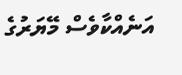އަނެއްކާވެސް މޭޔަރުގެ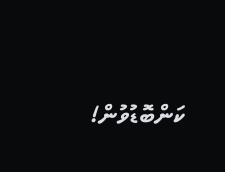ކަންބޮޑުވުން!